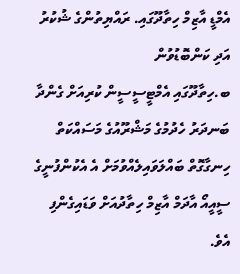އެމްޑީ އާޒިމް ހިތާދޫގައި. ރައްޔިތުންގެ ޝުކުރު އަދި ކަންބޮޑުވުން
ބ.ހިތާދޫގައި އެމްޓީސީސީން ކުރިއަށް ގެންދާ ބަނދަރު ހެދުމުގެ މަޝްރޫއުގެ މަސައްކަތް ހިނގާގޮތް ބައްލަވައިލެއްވުމަށް އެ އެކުންފުނީގެ ސީއީއޯ އާދަމް އާޒިމް ހިތާދުއަށް ވަޑައިގެންފި އެވެ.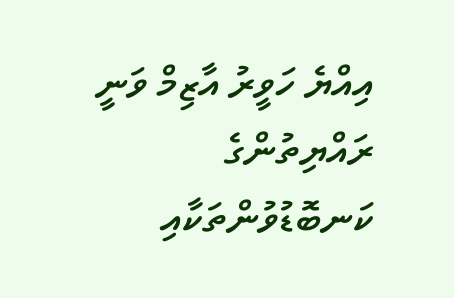އިއްޔެ ހަވީރު އާޒިމް ވަނީ ރައްޔިތުންގެ ކަނބޮޑުވުންތަކާއި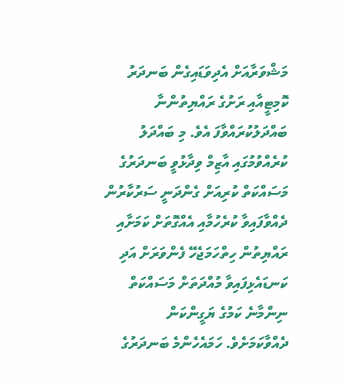މަޝްވަރާއަށް އެދިވަޑައިގެން ބަނދަރު ކޮމިޓީއާއި ރަށުގެ ރައްޔިތުންނާ ބައްދަލުކުރައްވާފަ އެވެ. މި ބައްދަލު ކުރެއްވުމުގައި އާޒިމް ވިދާޅުވީ ބަނދަރުގެ މަސައްކަތް ކުރިއަށް ގެންދަނީ ސަރުކާރުން ދެއްވާފައިވާ ކުރެހުމާއި އެއްގޮތަށް ކަމަށާއި ރައްޔިތުން ހިތްހަމަޖެހޭ ފެންވަރަށް އަދި ކަނޑައެޅިފައިވާ މުއްދަތަށް މަސައްކަތް ނިންމާނެ ކަމުގެ ޔަގީންކަން ދެއްވާކަމަށެވެ. ހަމައެހެންމެ ބަނދަރުގެ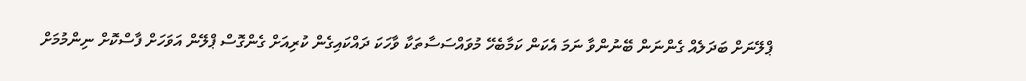ޕްލޭނަށް ބަދަލެއް ގެންނަން ބޭނުންވާ ނަމަ އެކަން ކަމާބެހޭ މުވައްސަސާތަކާ ވާހަކަ ދައްކައިގެން ކުރިއަށް ގެންގޮސް ޕްލޭން އަވަހަށް ފާސްކޮށް ނިންމުމަށް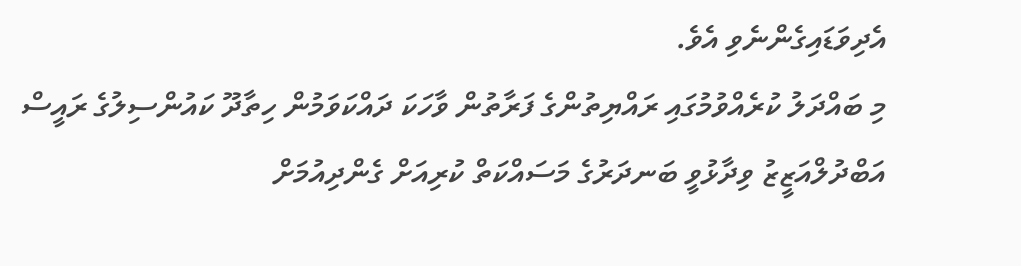އެދިވަޑައިގެންނެވި އެވެ.
މި ބައްދަލު ކުރެއްވުމުގައި ރައްޔިތުންގެ ފަރާތުން ވާހަކަ ދައްކަވަމުން ހިތާދޫ ކައުންސިލުގެ ރައީސް އަބްދުލްއަޒީޒު ވިދާޅުވީ ބަނދަރުގެ މަސައްކަތް ކުރިއަށް ގެންދިއުމަށް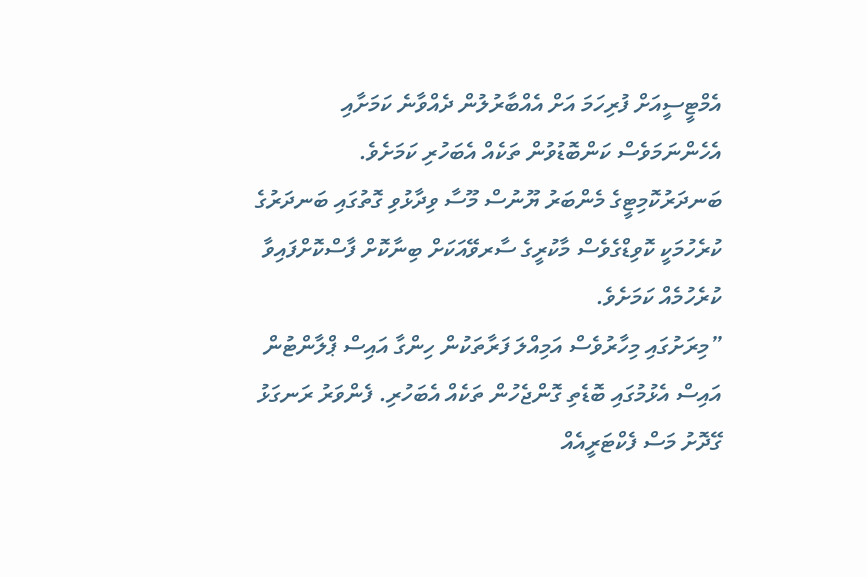އެމްޓީސީއަށް ފުރިހަމަ އަށް އެއްބާރުލުން ދެއްވާނެ ކަމަށާއި އެހެންނަމަވެސް ކަންބޮޑުވުން ތަކެއް އެބަހުރި ކަމަށެވެ.
ބަނދަރުކޮމިޓީގެ މެންބަރު ޔޫނުސް މޫސާ ވިދާޅުވި ގޮތުގައި ބަނދަރުގެ ކުރެހުމަކީ ކޮވިޑްގެވެސް މާކުރީގެ ސާރވޭއަކަށް ބިނާކޮށް ފާސްކޮށްފައިވާ ކުރެހުމެއް ކަމަށެވެ.
”މިރަށުގައި މިހާރުވެސް އަމިއްލަ ފަރާތަކުން ހިންގާ އައިސް ޕްލާންޓުން އައިސް އެޅުމުގައި ބޮޑެތި ގޮންޖެހުން ތަކެއް އެބަހުރި. ފެންވަރު ރަނގަޅު ގޭދޮށު މަސް ފެކްޓަރީއެއް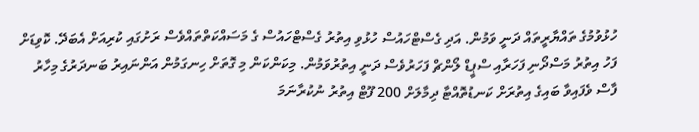ހުޅުވުމުގެ ތައްޔާރީތައް ދަނީ ވަމުން. އަދި ގެސްޓްހައުސް ހުޅުވި އިތުރު ގެސްޓްހައުސް ގެ މަސައްކަތްތައްވެސް ރަށުގައި ކުރިއަށް އެބަދޭ. ކޮވިޑަށް ފަހު އިތުރު މަސްދޯނި ފަހަރާއި ސްޕީޑް ލޯންޗް ފަހަރުވެސް ދަނީ އިތުރުވަމުން. މިކަންކަން މި ގޮތަށް ހިނގަމުން އަންނައިރު ބަނދަރުގެ މިހާރު ފާސް ވެފައިވާ ބައިގެ އިތުރަށް ކަނޑުތޮއްޓާ ދިމާލަށް 200 ފޫޓް އިތުރު ނުކުރާނަމަ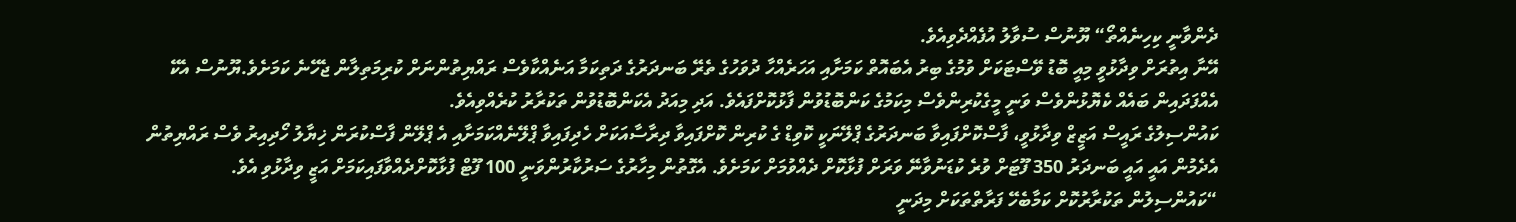ދެންވާނީ ކިހިނެއްތޯ“ ޔޫނުސް ސުވާލު އުފެއްދެވިއެވެ.
އޭނާ އިތުރަށް ވިދާޅުވީ މިއީ ބޮޑު ވޭސްޓަކަށް ވުމުގެ ބިރު އެބައޮތް ކަމަށާއި އަހަރެއްހާ ދުވަހުގެ ތެރޭ ބަނދަރުގެ ދަތިކަމާ އަނެއްކާވެސް ރައްޔިތުންނަށް ކުރިމަތިލާން ޖެހޭނެ ކަމަށެވެ.ޔޫނުސް އެކޭ އެއްފަދައިން ބައެއް ކެޔޮޅުންވެސް ވަނީ މީގެކުރިންވެސް މިކަމުގެ ކަންބޮޑުވުން ފާޅުކޮށްފައެވެ. އަދި މިއަދު އެކަންބޮޑުވުން ތަކުރާރު ކުރެއްވިއެވެ.
ކައުންސިލުގެ ރައީސް އަޒީޒް ވިދާޅުވީ، ފާސްކޮށްފައިވާ ބަނދަރުގެ ޕްލޭނަކީ ކޮވިޑް ގެ ކުރިން ކޮށްފައިވާ ދިރާސާއަކަށް ހެދިފައިވާ ޕްލޭނެއްކަމަށާއި އެ ޕްލޭން ފާސްކުރަން ޚިޔާލު ހޯދިއިރު ވެސް ރައްޔިތުން އެދެމުން އައީ އައީ ބަނދަރު 350 ފޫޓަށް ވުރެ ކުޑަނުވާނޭ ވަރަށް ފުޅާކޮށް ދެއްވުމަށް ކަމަށެވެ. އެގޮތުން މިހާރުގެ ސަރުކާރުންވަނީ 100 ފޫޓް ފުޅާކޮށްދެއްވާފައިކަމަށް އަޒީ ވިދާޅުވި އެވެ.
“ކައުންސިލުން ތަކުރާރުކޮށް ކަމާބެހޭ ފަރާތްތަކަށް މިދަނީ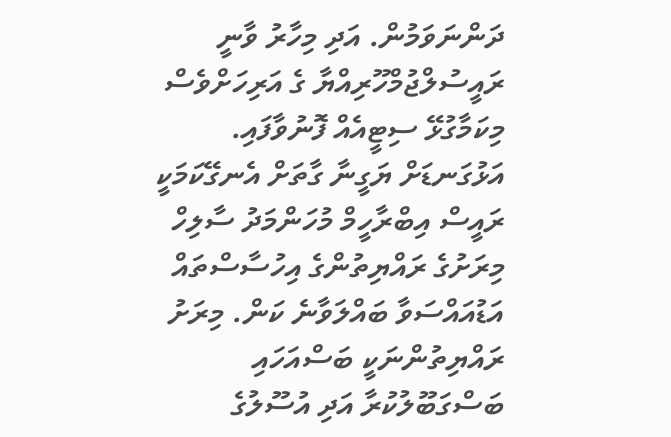ދަންނަވަމުން. އަދި މިހާރު ވާނީ ރައީސުލްޖުމްހޫރިއްޔާ ގެ އަރިހަށްވެސް މިކަމާގުޅޭ ސިޓީއެއް ފޮނުވާފައި. އަޅުގަނޑަށް ޔަގީނާ ގާތަށް އެނގޭކަމަކީ ރައީސް އިބްރާހީމް މުހަންމަދު ސާލިހް މިރަށުގެ ރައްޔިތުންގެ އިހުސާސްތައް އަޑުއައްސަވާ ބައްލަވާނެ ކަން. މިރަށު ރައްޔިތުންނަކީ ބަސްއަހައި ބަސްގަބޫލުކުރާ އަދި އުސޫލުގެ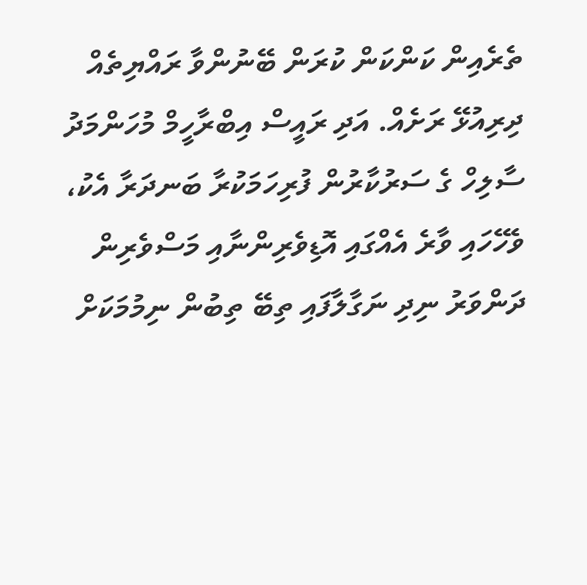ތެރެއިން ކަންކަން ކުރަން ބޭނުންވާ ރައްޔިތެއް ދިރިއުޅޭ ރަށެއް. އަދި ރައީސް އިބްރާހީމް މުހަންމަދު ސާލިހް ގެ ސަރުކާރުން ފުރިހަމަކުރާ ބަނދަރާ އެކު، ވެހޭހައި ވާރެ އެއްގައި އޮޑިވެރިންނާއި މަސްވެރިން ދަންވަރު ނިދި ނަގާލާފައި ތިބޭ ތިބުން ނިމުމަކަށް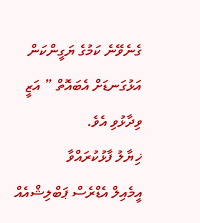ގެނެވޭނެ ކަމުގެ ޔަގީންކަން އަޅުގަނޑަށް އެބައޮތް ” އަޒީ ވިދާޅުވި އެވެ.
ޚިޔާލު ފާޅުކުރައްވާ
އީމެއިލް އެޑްރެސް ޕަބްލިޝްއެއް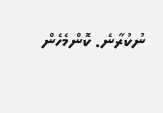ނުކުރާނެ. ކޮންމެހެން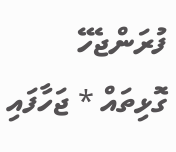ފުރަންޖެހޭ ގޮޅިތައް * ޖަހާފައި